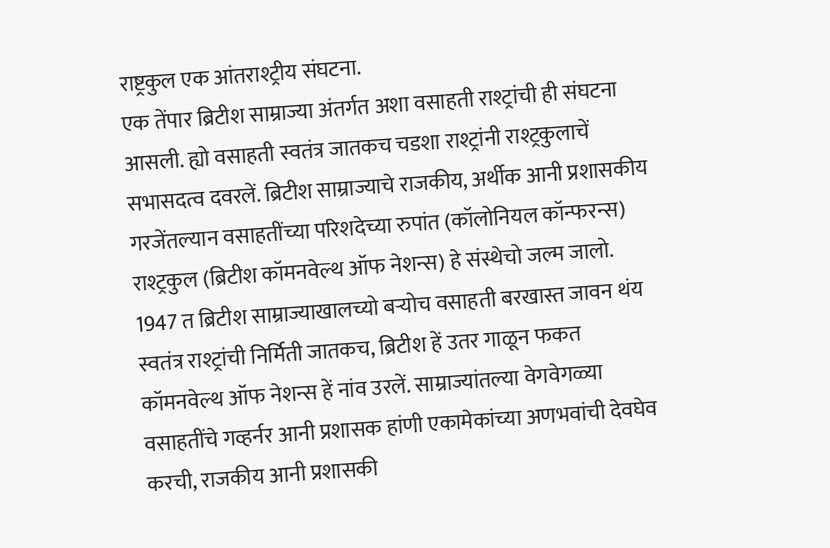राष्ट्रकुल एक आंतराश्ट्रीय संघटना.
एक तेंपार ब्रिटीश साम्राज्या अंतर्गत अशा वसाहती राश्ट्रांची ही संघटना आसली. ह्यो वसाहती स्वतंत्र जातकच चडशा राश्ट्रांनी राश्ट्रकुलाचें सभासदत्व दवरलें. ब्रिटीश साम्राज्याचे राजकीय, अर्थीक आनी प्रशासकीय गरजेंतल्यान वसाहतींच्या परिशदेच्या रुपांत (कॉलोनियल कॉन्फरन्स) राश्ट्रकुल (ब्रिटीश कॉमनवेल्थ ऑफ नेशन्स) हे संस्थेचो जल्म जालो. 1947 त ब्रिटीश साम्राज्याखालच्यो बऱ्योच वसाहती बरखास्त जावन थंय स्वतंत्र राश्ट्रांची निर्मिती जातकच, ब्रिटीश हें उतर गाळून फकत कॉमनवेल्थ ऑफ नेशन्स हें नांव उरलें. साम्राज्यांतल्या वेगवेगळ्या वसाहतींचे गव्हर्नर आनी प्रशासक हांणी एकामेकांच्या अणभवांची देवघेव करची, राजकीय आनी प्रशासकी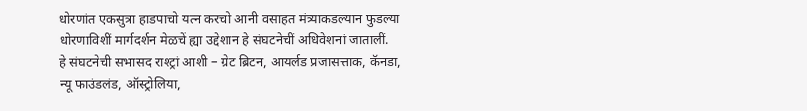धोरणांत एकसुत्रा हाडपाचो यत्न करचो आनी वसाहत मंत्र्याकडल्यान फुडल्या धोरणाविशीं मार्गदर्शन मेळचें ह्या उद्देशान हे संघटनेचीं अधिवेशनां जातालीं.
हे संघटनेची सभासद राश्ट्रां आशी – ग्रेट ब्रिटन, आयर्लड प्रजासत्ताक, कॅनडा, न्यू फाउंडलंड, ऑस्ट्रोलिया,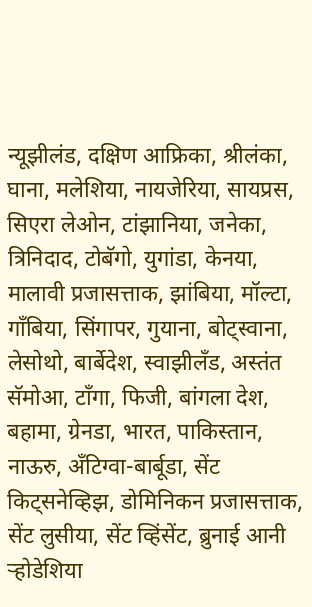न्यूझीलंड, दक्षिण आफ्रिका, श्रीलंका, घाना, मलेशिया, नायजेरिया, सायप्रस, सिएरा लेओन, टांझानिया, जनेका, त्रिनिदाद, टोबॅगो, युगांडा, केनया, मालावी प्रजासत्ताक, झांबिया, मॉल्टा, गाँबिया, सिंगापर, गुयाना, बोट्स्वाना, लेसोथो, बार्बेदेश, स्वाझीलँड, अस्तंत सॅमोआ, टाँगा, फिजी, बांगला देश, बहामा, ग्रेनडा, भारत, पाकिस्तान, नाऊरु, अँटिग्वा-बार्बूडा, सेंट किट्सनेव्हिझ, डोमिनिकन प्रजासत्ताक, सेंट लुसीया, सेंट व्हिंसेंट, ब्रुनाई आनी ऱ्होडेशिया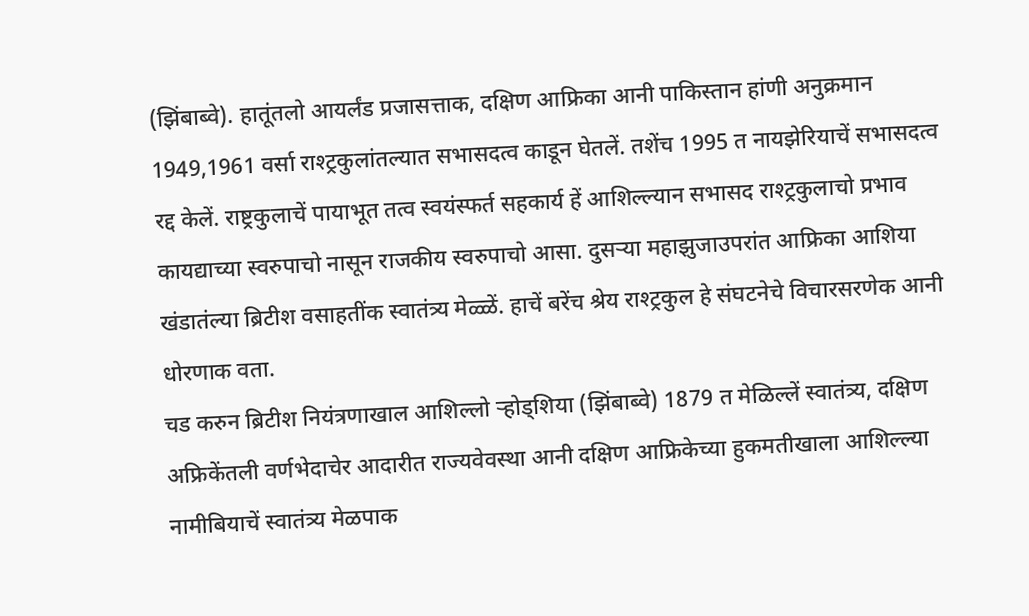(झिंबाब्वे). हातूंतलो आयर्लंड प्रजासत्ताक, दक्षिण आफ्रिका आनी पाकिस्तान हांणी अनुक्रमान 1949,1961 वर्सा राश्ट्रकुलांतल्यात सभासदत्व काडून घेतलें. तशेंच 1995 त नायझेरियाचें सभासदत्व रद्द केलें. राष्ट्रकुलाचें पायाभूत तत्व स्वयंस्फर्त सहकार्य हें आशिल्ल्यान सभासद राश्ट्रकुलाचो प्रभाव कायद्याच्या स्वरुपाचो नासून राजकीय स्वरुपाचो आसा. दुसऱ्या महाझुजाउपरांत आफ्रिका आशिया खंडातंल्या ब्रिटीश वसाहतींक स्वातंत्र्य मेळ्ळें. हाचें बरेंच श्रेय राश्ट्रकुल हे संघटनेचे विचारसरणेक आनी धोरणाक वता.
चड करुन ब्रिटीश नियंत्रणाखाल आशिल्लो ऱ्होड्शिया (झिंबाब्वे) 1879 त मेळिल्लें स्वातंत्र्य, दक्षिण अफ्रिकेंतली वर्णभेदाचेर आदारीत राज्यवेवस्था आनी दक्षिण आफ्रिकेच्या हुकमतीखाला आशिल्ल्या नामीबियाचें स्वातंत्र्य मेळपाक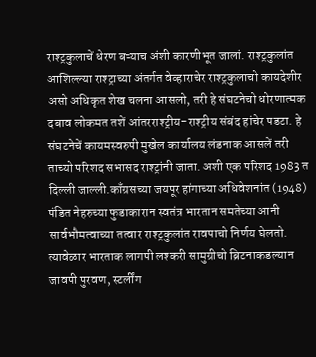राश्ट्रकुलाचें धेरण बऱ्याच अंशी कारणीभूत जालां. राश्ट्रकुलांत आशिल्ल्या राश्ट्राच्या अंतर्गत वेव्हाराचेर राश्ट्रकुलाचो कायदेशीर असो अधिकृत शेख चलना आसलो, तरी हे संघटनेचो धोरणात्मक दबाव लोकमत तशें आंतरराश्ट्रीय-राश्ट्रीय संबंद हांचेर पडटा. हे संघटनेचें कायमस्वरुपी मुखेल कार्यालय लंडनाक आसलें तरी ताच्यो परिशद सभासद राश्ट्रांनी जाता. अशी एक परिशद 1983 त दिल्ली जाल्ली.काँग्रसच्या जयपूर हांगाच्या अधिवेशनांत (1948) पंडित नेहरुच्या फुडाकारान स्वतंत्र भारतान समतेच्या आनी सार्वभौमत्वाच्या तत्वार राश्ट्रकुलांत रावपाचो निर्णय घेलतो. त्यावेळार भारताक लागपी लश्करी सामुग्रीचो ब्रिटनाकडल्यान जावपी पुरवण, स्टर्लींग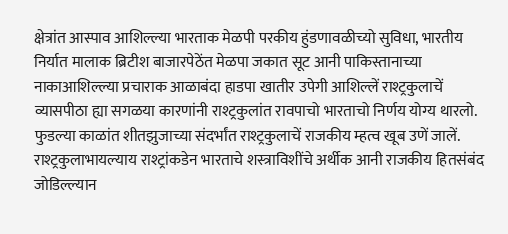क्षेत्रांत आस्पाव आशिल्ल्या भारताक मेळपी परकीय हुंडणावळीच्यो सुविधा, भारतीय निर्यात मालाक ब्रिटीश बाजारपेठेंत मेळपा जकात सूट आनी पाकिस्तानाच्या नाकाआशिल्ल्या प्रचाराक आळाबंदा हाडपा खातीर उपेगी आशिल्लें राश्ट्रकुलाचें व्यासपीठा ह्या सगळया कारणांनी राश्ट्रकुलांत रावपाचो भारताचो निर्णय योग्य थारलो. फुडल्या काळांत शीतझुजाच्या संदर्भांत राश्ट्रकुलाचें राजकीय म्हत्व खूब उणें जालें.
राश्ट्रकुलाभायल्याय राश्ट्रांकडेन भारताचे शस्त्राविशींचे अर्थीक आनी राजकीय हितसंबंद जोडिल्ल्यान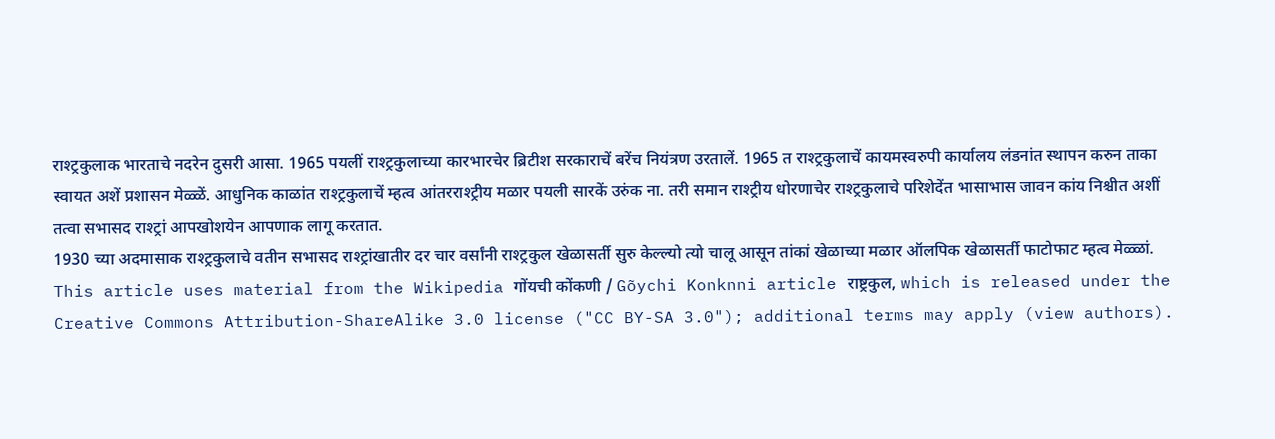राश्ट्रकुलाक भारताचे नदरेन दुसरी आसा. 1965 पयलीं राश्ट्रकुलाच्या कारभारचेर ब्रिटीश सरकाराचें बरेंच नियंत्रण उरतालें. 1965 त राश्ट्रकुलाचें कायमस्वरुपी कार्यालय लंडनांत स्थापन करुन ताका स्वायत अशें प्रशासन मेळ्ळें. आधुनिक काळांत राश्ट्रकुलाचें म्हत्व आंतरराश्ट्रीय मळार पयली सारकें उरुंक ना. तरी समान राश्ट्रीय धोरणाचेर राश्ट्रकुलाचे परिशेदेंत भासाभास जावन कांय निश्चीत अशीं तत्वा सभासद राश्ट्रां आपखोशयेन आपणाक लागू करतात.
1930 च्या अदमासाक राश्ट्रकुलाचे वतीन सभासद राश्ट्रांखातीर दर चार वर्सांनी राश्ट्रकुल खेळासर्ती सुरु केल्ल्यो त्यो चालू आसून तांकां खेळाच्या मळार ऑलपिक खेळासर्ती फाटोफाट म्हत्व मेळ्ळां.
This article uses material from the Wikipedia गोंयची कोंकणी / Gõychi Konknni article राष्ट्रकुल, which is released under the Creative Commons Attribution-ShareAlike 3.0 license ("CC BY-SA 3.0"); additional terms may apply (view authors).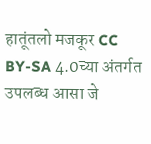हातूंतलो मजकूर CC BY-SA 4.0च्या अंतर्गत उपलब्ध आसा जे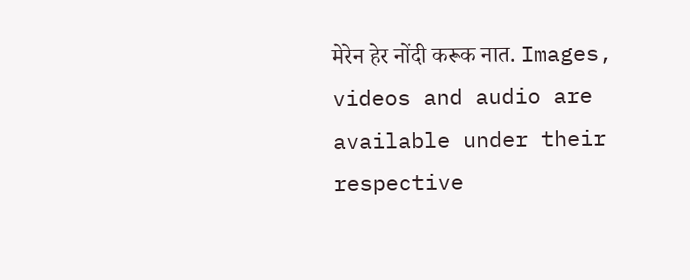मेरेन हेर नोंदी करूक नात. Images, videos and audio are available under their respective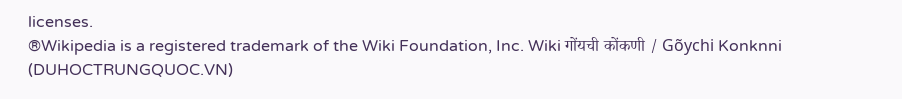licenses.
®Wikipedia is a registered trademark of the Wiki Foundation, Inc. Wiki गोंयची कोंकणी / Gõychi Konknni (DUHOCTRUNGQUOC.VN)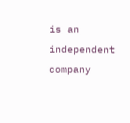is an independent company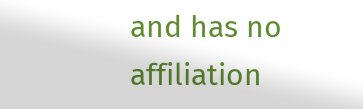and has no affiliation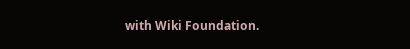with Wiki Foundation.